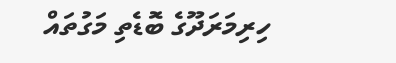ހިރިމަރަދޫގެ ބޮޑެތި މަގުތައް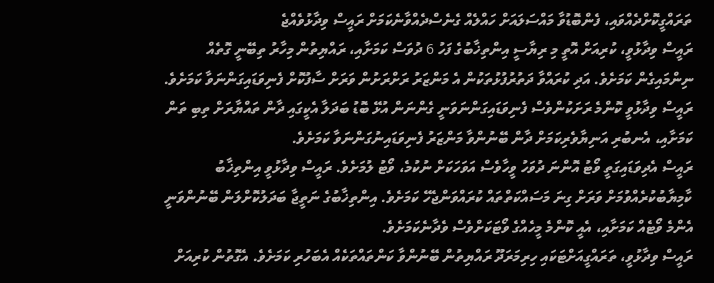ތަރައްގީކޮށްދެއްވައި، ފެންބޮޑުވާ މައްސަލައަށް ހައްލެއް ގެނެސްދެއްވާނެކަމަށް ރައީސް ވިދާޅުވެއްޖެ
ރައީސް ވިދާޅުވީ، ކުރިއަށް އޮތީ މި ރިޔާސީ އިންތިޚާބުގެ ފަހު 6 ދުވަސް ކަމަށާއި، ރައްޔިތުން މިހާރު ތިބޭނީ ގޮތެއް ނިންމައިގެން ކަމަށެވެ. އަދި ކުރައްވާ ދަތުރުފުޅުތަކުން އެ މަންޒަރު ރަށްރަށުން ވަރަށް ސާފުކޮށް ފެނިވަޑައިގަންނަވާ ކަމަށެވެ. ރައީސް ވިދާޅުވީ ކޮންމެ ރަށަކުންވެސް ފެނިވަޑައިގަންނަވަނީ ގެންނަން އުޅޭ ބޮޑު ބަދަލާ އެކީގައި ދާން ތައްޔާރަށް ތިބި ތަން ކަމަށާއި، އެނބުރި އަނިޔާވެރިކަމަށް ދާން ބޭނުންވާ މަންޒަރު ފެނިވަޑައިނުގަންނަވާ ކަމަށެވެ.
ރައީސް އެދިވަޑައިގަތީ ވޯޓު އޮންނަ ދުވަހު ވީހާވެސް އަވަހަކަށް ނުކުމެ، ވޯޓު ލުމަށެވެ. ރައީސް ވިދާޅުވީ އިންތިޚާބު ކާމިޔާބުކުރެއްވުމަށް ވަރަށް ގިނަ މަސައްކަތްތައް ކުރައްވަންޖެހޭ ކަމަށެވެ. އިންތިޚާބުގެ ނަތީޖާ ބަދަލުކޮށްލަން ބޭނުންވަނީ އެންމެ ވޯޓެއް ކަމަށާއި، އެއީ ކޮންމެ މީހެއްގެ ވޯޓަކަށްވެސް ވެދާނެކަމަށެވެ.
ރައީސް ވިދާޅުވީ، ތަރައްގީއަށްޓަކައި ހިރިމަރަދޫ ރައްޔިތުން ބޭނުންވާ ކަންތައްތަކެއް އެބަހުރި ކަމަށެވެ. އެގޮތުން ކުރިއަށް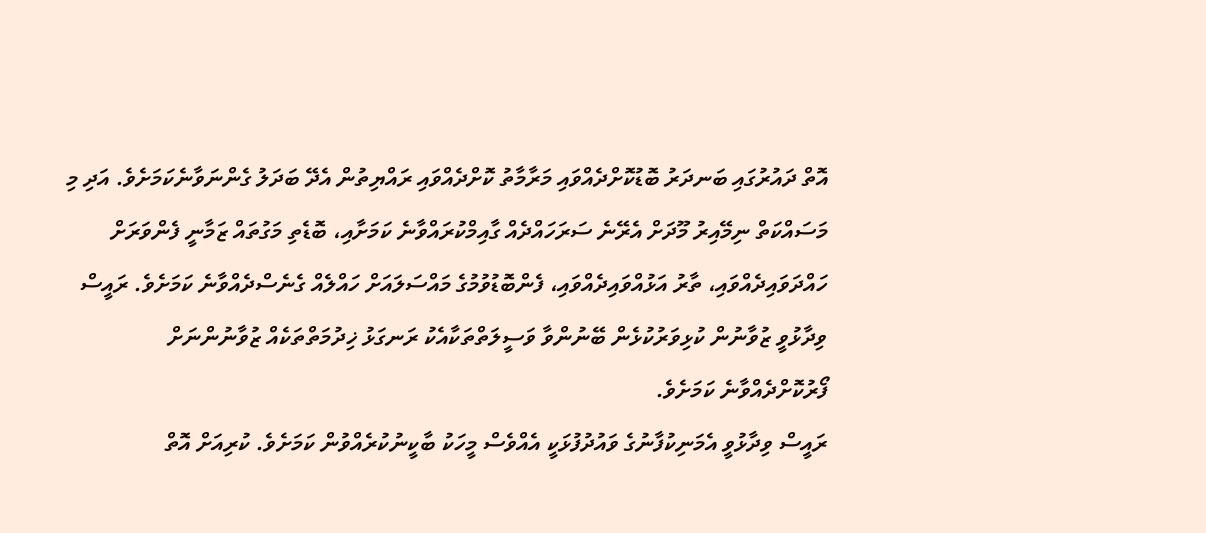އޮތް ދައުރުގައި ބަނދަރު ބޮޑުކޮށްދެއްވައި މަރާމާތު ކޮށްދެއްވައި ރައްޔިތުން އެދޭ ބަދަލު ގެންނަވާނެކަމަށެވެ. އަދި މި މަސައްކަތް ނިމޭއިރު މޫދަށް އެރޭނެ ސަރަހައްދެއް ގާއިމްކުރައްވާނެ ކަމަށާއި، ބޮޑެތި މަގުތައް ޒަމާނީ ފެންވަރަށް ހައްދަވައިދެއްވައި، ތާރު އަޅުއްވައިދެއްވައި، ފެންބޮޑުވުމުގެ މައްސަލައަށް ހައްލެއް ގެނެސްދެއްވާނެ ކަމަށެވެ. ރައީސް ވިދާޅުވީ ޒުވާނުން ކުޅިވަރުކުޅެން ބޭނުންވާ ވަސީލަތްތަކާއެކު ރަނގަޅު ޚިދުމަތްތަކެއް ޒުވާނުންނަށް ފޯރުކޮށްދެއްވާނެ ކަމަށެވެ.
ރައީސް ވިދާޅުވީ އެމަނިކުފާނުގެ ވައުދުފުޅަކީ އެއްވެސް މީހަކު ބާކީނުކުރެއްވުން ކަމަށެވެ. ކުރިއަށް އޮތް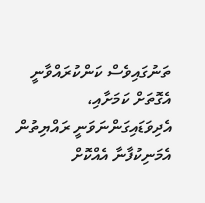ތަނުގައިވެސް ކަންކުރައްވާނީ އެގޮތަށް ކަމަށާއި، އެދިވަޑައިގަންނަވަނީ ރައްޔިތުން އެމަނިކުފާނާ އެއްކޮށް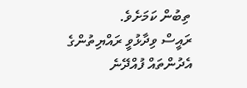ތިބުން ކަމަށެވެ.
ރައީސް ވިދާޅުވީ ރައްޔިތުންގެ އެދުންތައް ފުއްދޭނެ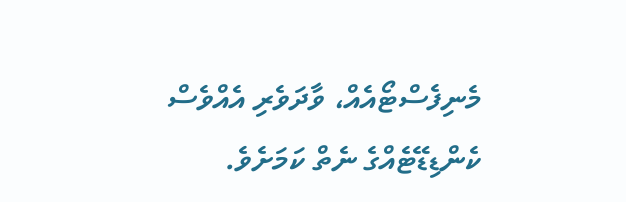މެނިފެސްޓޯއެއް، ވާދަވެރި އެއްވެސް ކެންޑިޑޭޓެއްގެ ނެތް ކަމަށެވެ.